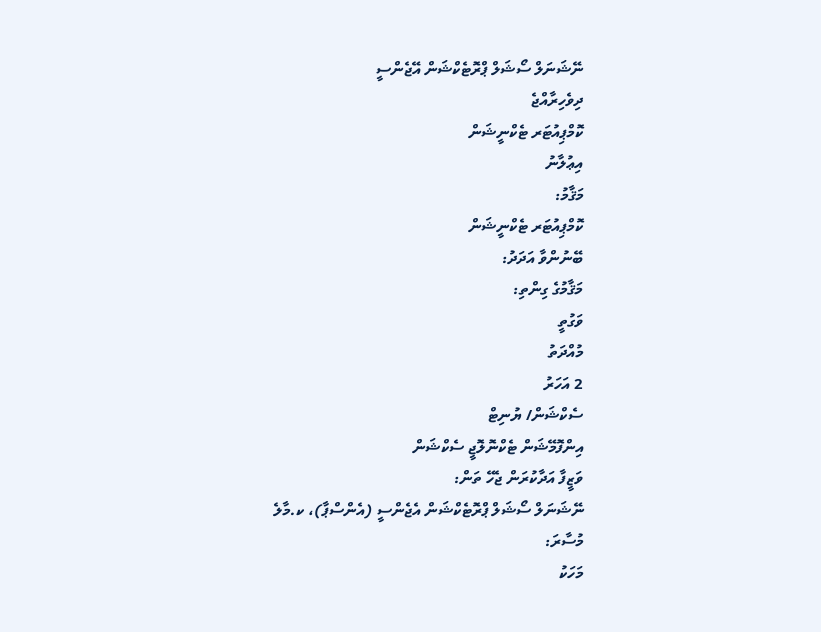ނޭޝަނަލް ސޯޝަލް ޕްރޮޓެކްޝަން އޭޖެންސީ
ދިވެހިރާއްޖެ
ކޮމްޕިއުޓަރ ޓެކްނީޝަން
އިޢުލާނު
މަޤާމު:
ކޮމްޕިއުޓަރ ޓެކްނީޝަން
ބޭނުންވާ އަދަދު:
މަޤާމުގެ ގިންތި:
ވަގުތީ
މުއްދަތު
2 އަހަރު
ސެކްޝަން/ ޔުނިޓް
އިންފޮމޭޝަން ޓެކްނޮލޮޖީ ސެކްޝަން
ވަޒީފާ އަދާކުރަން ޖެހޭ ތަން:
ނޭޝަނަލް ސޯޝަލް ޕްރޮޓެކްޝަން އެޖެންސީ (އެންސްޕާ)، ކ.މާލެ
މުސާރަ:
މަހަކު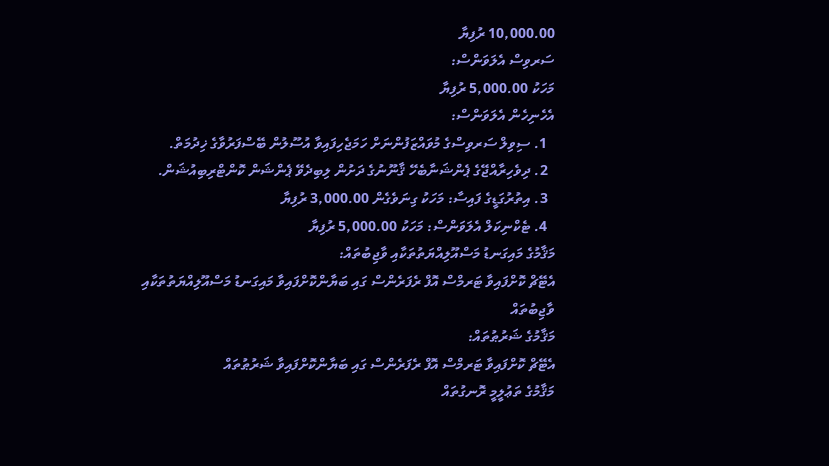10,000.00 ރުފިޔާ
ސަރވިސް އެލަވަންސް:
މަހަކު 5,000.00 ރުފިޔާ
އެހެނިހެން އެލަވަންސް:
  1. ސިވިލް ސަރވިސްގެ މުވައްޒަފުންނަށް ހަމަޖެހިފައިވާ އުސޫލުން ބޭސްފަރުވާގެ ޚިދުމަތް.
  2. ދިވެހިރާއްޖޭގެ ޕެންޝަނާބެހޭ ޤާނޫނުގެ ދަށުން ލިބިދެވޭ ޕެންޝަން ކޮންޓްރިބިއުޝަން.
  3. އިތުރުގަޑީގެ ފައިސާ: މަހަކު ގިނަވެގެން 3,000.00 ރުފިޔާ
  4. ޓެކްނިކަލް އެލަވަންސް: މަހަކު 5,000.00 ރުފިޔާ
މަޤާމުގެ މައިގަނޑު މަސްއޫލިއްޔަތުތަކާއި ވާޖިބުތައް:
އެޓޭޗް ކޮށްފައިވާ ޓަރމްސް އޮފް ރެފަރެންސް ގައި ބަޔާންކޮށްފައިވާ މައިގަނޑު މަސްއޫލިއްޔަތުތަކާއި ވާޖިބުތައް
މަޤާމުގެ ޝަރުޠުތައް:
އެޓޭޗް ކޮށްފައިވާ ޓަރމްސް އޮފް ރެފަރެންސް ގައި ބަޔާންކޮށްފައިވާ ޝަރުޠުތައް
މަޤާމުގެ ތަޢުލީމީ ރޮނގުތައް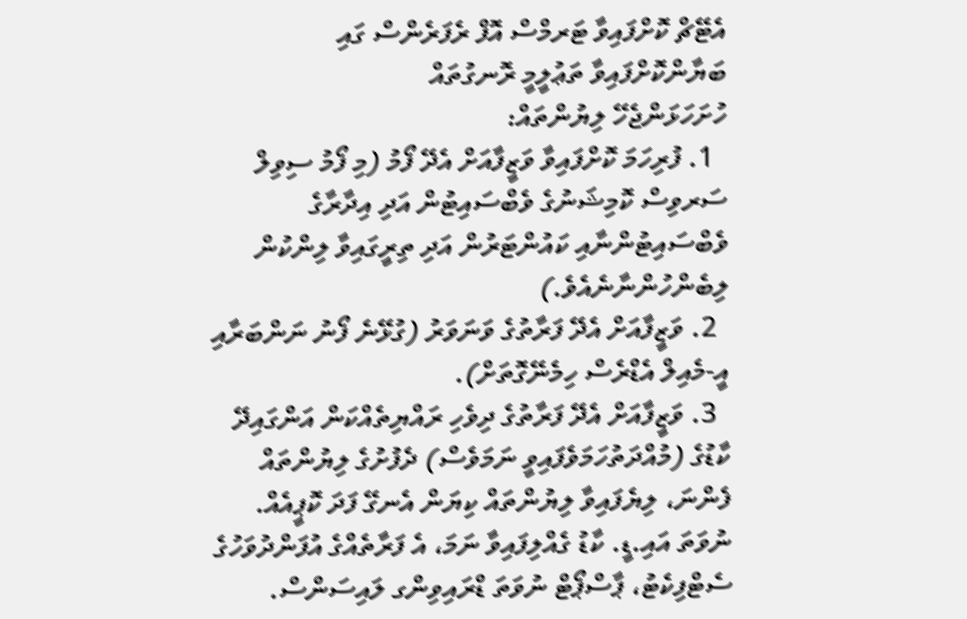އެޓޭޗް ކޮށްފައިވާ ޓަރމްސް އޮފް ރެފަރެންސް ގައި ބަޔާންކޮށްފައިވާ ތަޢުލީމީ ރޮނގުތައް
ހުށަހަޅަންޖެހޭ ލިޔުންތައް:
  1. ފުރިހަމަ ކޮށްފައިވާ ވަޒީފާއަށް އެދޭ ފޯމު (މި ފޯމު ސިވިލް ސަރވިސް ކޮމިޝަނުގެ ވެބްސައިޓުން އަދި އިދާރާގެ ވެބްސައިޓުންނާއި ކައުންޓަރުން އަދި ތިރީގައިވާ ލިންކުން ލިބެންހުންނާނެއެވެ.)
  2. ވަޒީފާއަށް އެދޭ ފަރާތުގެ ވަނަވަރު (ގުޅޭނެ ފޯނު ނަންބަރާއި އީ-މެއިލް އެޑްރެސް ހިމެނޭގޮތަށް).
  3. ވަޒީފާއަށް އެދޭ ފަރާތުގެ ދިވެހި ރައްޔިތެއްކަން އަންގައިދޭ ކާޑުގެ (މުއްދަތުހަމަވެފައިވީ ނަމަވެސް) ދެފުށުގެ ލިޔުންތައް ފެންނަ، ލިޔެފައިވާ ލިޔުންތައް ކިޔަން އެނގޭ ފަދަ ކޮޕީއެއް. ނުވަތަ އައި.ޑީ. ކާޑު ގެއްލިފައިވާ ނަމަ، އެ ފަރާތެއްގެ އުފަންދުވަހުގެ ސެޓްފިކެޓު، ޕާސްޕޯޓް ނުވަތަ ޑްރައިވިންގ ލައިސަންސް.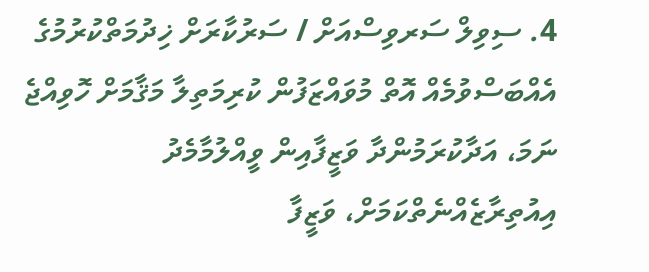4. ސިވިލް ސަރވިސްއަށް / ސަރުކާރަށް ޚިދުމަތްކުރުމުގެ އެއްބަސްވުމެއް އޮތް މުވައްޒަފުން ކުރިމަތިލާ މަޤާމަށް ހޮވިއްޖެ ނަމަ، އަދާކުރަމުންދާ ވަޒީފާއިން ވީއްލުމާމެދު އިއުތިރާޒެއްނެތްކަމަށް، ވަޒީފާ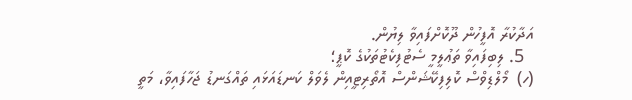އަދާކުރާ އޮފީހުން ދޫކޮށްފައިވާ ލިޔުން.
  5. ލިބިފައިވާ ތަޢުލީމީ ސެޓުފިކެޓުތަކުގެ ކޮޕީ؛
(ހ)  މޯލްޑިވްސް ކޮލިފިކޭޝަންސް އޮތޯރިޓީއިން ލެވަލް ކަނޑައަޅައި ތައްގަނޑު ޖަހާފައިވާ، މަތީ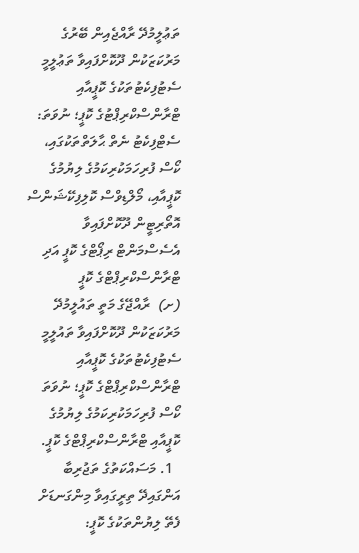ތަޢުލީމުދޭ ރާއްޖެއިން ބޭރުގެ މަރުކަޒަކުން ދޫކޮށްފައިވާ ތަޢުލީމީ ސެޓުފިކެޓުތަކުގެ ކޮޕީއާއި ޓްރާންސްކްރިޕްޓުގެ ކޮޕީ؛ ނުވަތަ: ސެޓްފިކެޓު ނެތް ޙާލަތްތަކުގައި، ކޯސް ފުރިހަމަކުރިކަމުގެ ލިޔުމުގެ ކޮޕީއާއި، މޯލްޑިވްސް ކޮލިފިކޭޝަންސް އޮތޯރިޓީން ދޫކޮށްފައިވާ އެސެސްމަންޓް ރިޕޯޓްގެ ކޮޕީ އަދި ޓްރާންސްކްރިޕްޓްގެ ކޮޕީ
(ށ)  ރާއްޖޭގެ މަތީ ތައުލީމުދޭ މަރުކަޒަކުން ދޫކޮށްފައިވާ ތައުލީމީ ސެޓުފިކެޓުތަކުގެ ކޮޕީއާއި ޓްރާންސްކްރިޕްޓްގެ ކޮޕީ؛ ނުވަތަ ކޯސް ފުރިހަމަކުރިކަމުގެ ލިޔުމުގެ ކޮޕީއާއި ޓްރާންސްކްރިޕްޓްގެ ކޮޕީ.
  1. މަސައްކަތުގެ ތަޖުރިބާ އަންގައިދޭ ތިރީގައިވާ މިންގަނޑަށް ފެތޭ ލިޔުންތަކުގެ ކޮޕީ: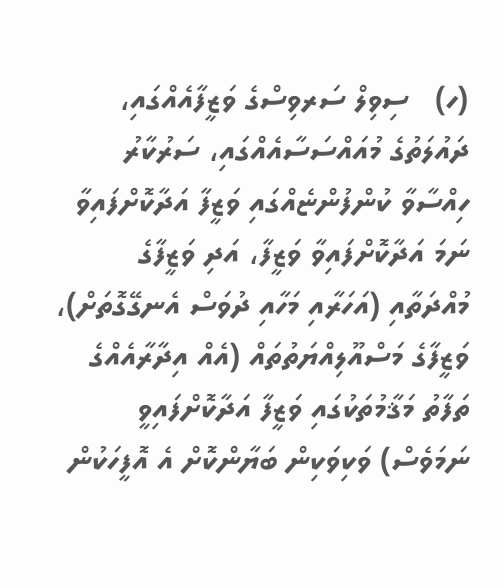(ހ)   ސިވިލް ސަރވިސްގެ ވަޒީފާއެއްގައި، ދައުލަތުގެ މުއައްސަސާއެއްގައި، ސަރުކާރު ހިއްސާވާ ކުންފުންޏެއްގައި ވަޒީފާ އަދާކޮށްފައިވާ ނަމަ އަދާކޮށްފައިވާ ވަޒީފާ، އަދި ވަޒީފާގެ މުއްދަތާއި (އަހަރާއި މަހާއި ދުވަސް އެނގޭގޮތަށް)، ވަޒީފާގެ މަސްއޫލިއްޔަތުތައް (އެއް އިދާރާއެއްގެ ތަފާތު މަޤާމުތަކުގައި ވަޒީފާ އަދާކޮށްފައިވީ ނަމަވެސް) ވަކިވަކިން ބަޔާންކޮށް އެ އޮފީހަކުން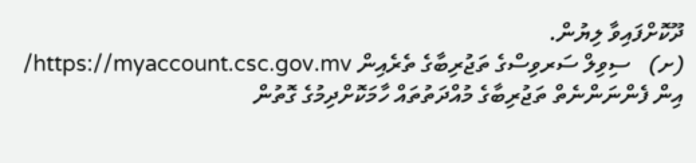ދޫކޮށްފައިވާ ލިޔުން.
(ށ)   ސިވިލް ސަރވިސްގެ ތަޖުރިބާގެ ތެރެއިން https://myaccount.csc.gov.mv/ އިން ފެންނަންނެތް ތަޖުރިބާގެ މުއްދަތުތައް ހާމަކޮށްދިމުގެ ގޮތުން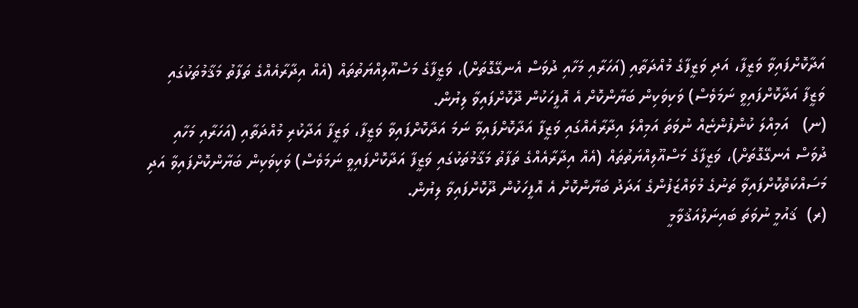އަދާކޮށްފައިވާ ވަޒީފާ، އަދި ވަޒީފާގެ މުއްދަތާއި (އަހަރާއި މަހާއި ދުވަސް އެނގޭގޮތަށް)، ވަޒީފާގެ މަސްއޫލިއްޔަތުތައް (އެއް އިދާރާއެއްގެ ތަފާތު މަޤާމުތަކުގައި ވަޒީފާ އަދާކޮށްފައިވީ ނަމަވެސް) ވަކިވަކިން ބަޔާންކޮށް އެ އޮފީހަކުން ދޫކޮށްފައިވާ ލިޔުން.
(ނ)   އަމިއްލަ ކުންފުންޏެއް ނުވަތަ އަމިއްލަ އިދާރާއެއްގައި ވަޒީފާ އަދާކޮށްފައިވާ ނަމަ އަދާކޮށްފައިވާ ވަޒީފާ، ވަޒީފާ އަދާކުރި މުއްދަތާއި (އަހަރާއި މަހާއި ދުވަސް އެނގޭގޮތަށް)، ވަޒީފާގެ މަސްއޫލިއްޔަތުތައް (އެއް އިދާރާއެއްގެ ތަފާތު މަޤާމުތަކުގައި ވަޒީފާ އަދާކޮށްފައިވީ ނަމަވެސް) ވަކިވަކިން ބަޔާންކޮށްފައިވާ އަދި މަސައްކަތްކޮށްފައިވާ ތަނުގެ މުވައްޒަފުންގެ އަދަދު ބަޔާންކޮށް އެ އޮފީހަކުން ދޫކޮށްފައިވާ ލިޔުން.
(ރ)  ޤައުމީ ނުވަތަ ބައިނަލްއަޤުވާމީ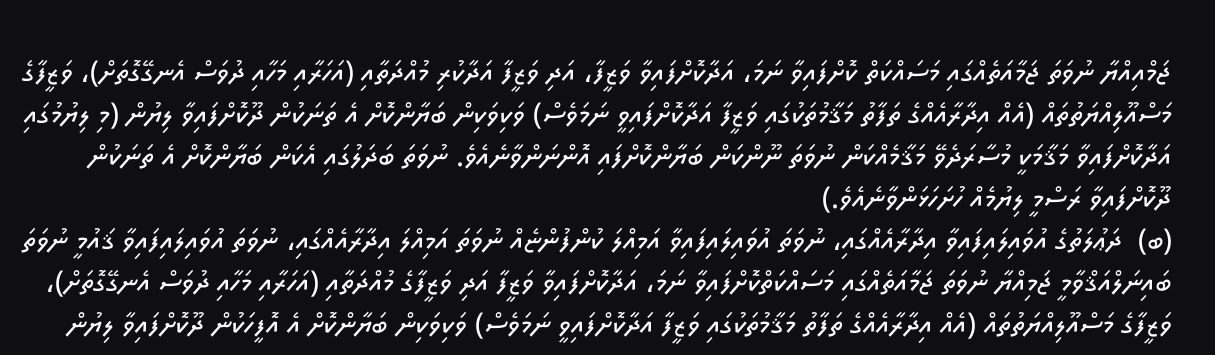ޖަމްއިއްޔާ ނުވަތަ ޖަމާއަތެއްގައި މަސައްކަތް ކޮށްފައިވާ ނަމަ، އަދާކޮށްފައިވާ ވަޒީފާ، އަދި ވަޒީފާ އަދާކުރި މުއްދަތާއި (އަހަރާއި މަހާއި ދުވަސް އެނގޭގޮތަށް)، ވަޒީފާގެ މަސްއޫލިއްޔަތުތައް (އެއް އިދާރާއެއްގެ ތަފާތު މަޤާމުތަކުގައި ވަޒީފާ އަދާކޮށްފައިވީ ނަމަވެސް) ވަކިވަކިން ބަޔާންކޮށް އެ ތަނަކުން ދޫކޮށްފައިވާ ލިޔުން (މި ލިޔުމުގައި އަދާކޮށްފައިވާ މަޤާމަކީ މުސާރަދެވޭ މަޤާމެއްކަން ނުވަތަ ނޫންކަން ބަޔާންކޮށްފައި އޮންނަންވާނެއެވެ. ނުވަތަ ބަދަލުގައި އެކަން ބަޔާންކޮށް އެ ތަނަކުން ދޫކޮށްފައިވާ ރަސްމީ ލިޔުމެއް ހުށަހަޅަންވާނެއެވެ.)
(ބ)  ދަޢުލަތުގެ އުވައިލައިފައިވާ އިދާރާއެއްގައި، ނުވަތަ އުވައިލައިފައިވާ އަމިއްލަ ކުންފުންޏެއް ނުވަތަ އަމިއްލަ އިދާރާއެއްގައި، ނުވަތަ އުވައިލައިފައިވާ ޤައުމީ ނުވަތަ ބައިނަލްއަޤްވާމީ ޖަމިއްޔާ ނުވަތަ ޖަމާއަތެއްގައި މަސައްކަތްކޮށްފައިވާ ނަމަ، އަދާކޮށްފައިވާ ވަޒީފާ އަދި ވަޒީފާގެ މުއްދަތާއި (އަހަރާއި މަހާއި ދުވަސް އެނގޭގޮތަށް)، ވަޒީފާގެ މަސްއޫލިއްޔަތުތައް (އެއް އިދާރާއެއްގެ ތަފާތު މަޤާމުތަކުގައި ވަޒީފާ އަދާކޮށްފައިވީ ނަމަވެސް) ވަކިވަކިން ބަޔާންކޮށް އެ އޮފީހަކުން ދޫކޮށްފައިވާ ލިޔުން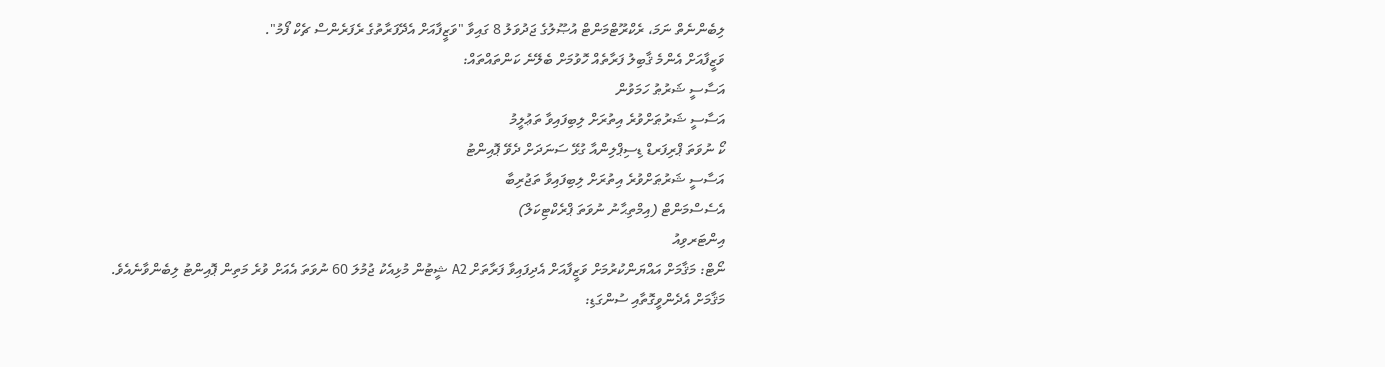ލިބެންނެތް ނަމަ، ރެކްރޫޓްމަންޓް އުޞޫލުގެ ޖަދުވަލު 8 ގައިވާ "ވަޒީފާއަށް އެދޭފަރާތުގެ ރެފަރެންސް ޗެކް ފޯމު".
ވަޒީފާއަށް އެންމެ ޤާބިލު ފަރާތެއް ހޮވުމަށް ބެލޭނެ ކަންތައްތައް:
އަސާސީ ޝަރުޠު ހަމަވުން
އަސާސީ ޝަރުޠަށްވުރެ އިތުރަށް ލިބިފައިވާ ތަޢުލީމު
ކޯ ނުވަތަ ޕްރިފަރޑް ޑިސިޕްލިންއާ ގުޅޭ ސަނަދަށް ދެވޭ ޕޮއިންޓު
އަސާސީ ޝަރުޠަށްވުރެ އިތުރަށް ލިބިފައިވާ ތަޖުރިބާ
އެސެސްމަންޓް (އިމްތިޙާނު ނުވަތަ ޕްރެކްޓިކަލް)
އިންޓަރވިއު
ނޯޓް: މަޤާމަށް އައްޔަންކުރުމަށް ވަޒީފާއަށް އެދިފައިވާ ފަރާތަށް A2 ޝީޓުން މުޅިއެކު ޖުމުލަ 60 ނުވަތަ އެއަށް ވުރެ މަތިން ޕޮއިންޓު ލިބެންވާނެއެވެ.
މަޤާމަށް އެދެންވީގޮތާއި ސުންގަޑި: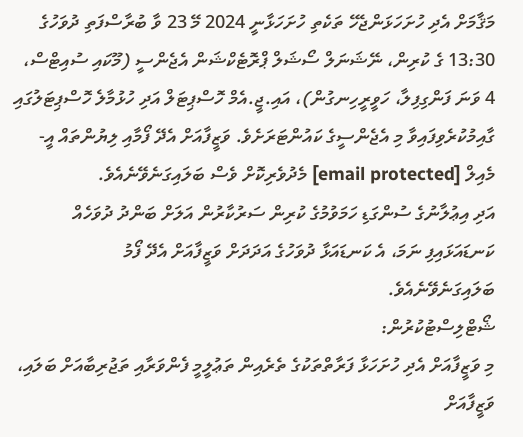މަޤާމަށް އެދި ހުށަހަޅަންޖެހޭ ތަކެތި ހުށަހަޅާނީ 2024 މޭ 23 ވާ ބުރާސްފަތި ދުވަހުގެ 13:30 ގެ ކުރިން، ނޭޝަނަލް ސޯޝަލް ޕްރޮޓެކްޝަން އެޖެންސީ (މޫކައި ސުއިޓްސް، 4 ވަނަ ފަންގިފިލާ، ހަވީރީހިނގުން)، އައި.ޖީ.އެމް ހޮސްޕިޓަލް އަދި ހުޅުމާލެ ހޮސްޕިޓަލުގައި ގާއިމުކުރެވިފައިވާ މި އެޖެންސީގެ ކައުންޓަރަށެވެ. ވަޒީފާއަށް އެދޭ ފޯމާއި ލިޔުންތައް އީ-މެއިލް [email protected] މެދުވެރިކޮށް ވެސް ބަލައިގަނެވޭނެއެވެ.
އަދި އިޢުލާނުގެ ސުންގަޑި ހަމަވުމުގެ ކުރިން ސަރުކާރުން އަލަށް ބަންދު ދުވަހެއް ކަނޑައަޅައިފި ނަމަ، އެ ކަނޑައަޅާ ދުވަހުގެ އަދަދަށް ވަޒީފާއަށް އެދޭ ފޯމު ބަލައިގަނެވޭނެއެވެ.
ޝޯޓްލިސްޓުކުރުން:
މި ވަޒީފާއަށް އެދި ހުށަހަޅާ ފަރާތްތަކުގެ ތެރެއިން ތަޢުލީމީ ފެންވަރާއި ތަޖުރިބާއަށް ބަލައި، ވަޒީފާއަށް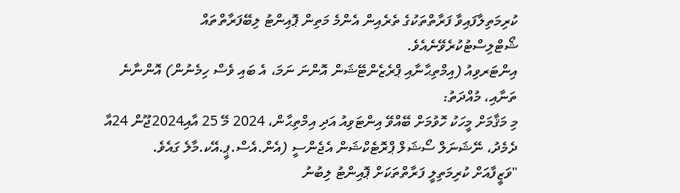ކުރިމަތިލާފައިވާ ފަރާތްތަކުގެ ތެރެއިން އެންމެ މަތިން ޕޮއިންޓު ލިބޭފަރާތްތައް ޝޯޓްލިސްޓުކުރެވޭނެއެވެ.
އިންޓަރވިއު (އިމްތިޙާނާއި ޕްރެޒެންޓޭޝަން އޮންނަ ނަމަ، އެ ބައި ވެސް ހިމެނުން) އޮންނާނެ ތަނާއި، މުއްދަތު:
މި މަޤާމަށް މީހަކު ހޮވުމަށް ބޭއްވޭ އިންޓަވިއު އަދި އިމްތިޙާން، 2024 މޭ 25 އާއި2024ޖޫން 24އާ ދެމެދު، ނޭޝަނަލް ސޯޝަލް ޕްރޮޓެކްޝަން އެޖެންސީ (އެން.އެސް.ޕީ.އޭކ.މާލެ ގައެވެ.
"ވަޒީފާއަށް ކުރިމަތިލީ ފަރާތްތަކަށް ޕޮއިންޓު ލިބުނު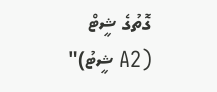ގޮތުގެ ޝީޓް (A2 ޝީޓު)"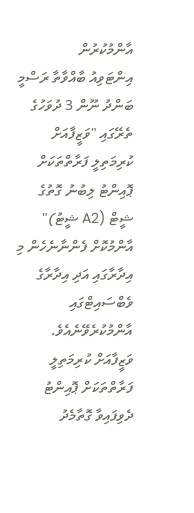އާންމުކުރުން
އިންޓަވިއު ބާއްވާތާ ރަސްމީ ބަންދު ނޫން 3 ދުވަހުގެ ތެރޭގައި "ވަޒީފާއަށް ކުރިމަތިލީ ފަރާތްތަކަށް ޕޮއިންޓު ލިބުނު ގޮތުގެ ޝީޓް (A2 ޝީޓު)" އާންމުކޮށް ފެންނާނެހެން މި އިދާރާގައި އަދި އިދާރާގެ ވެބްސައިޓްގައި އާންމުކުރެވޭނެއެވެ. ވަޒީފާއަށް ކުރިމަތިލީ ފަރާތްތަކަށް ޕޮއިންޓު ދެވިފައިވާ ގޮތާމެދު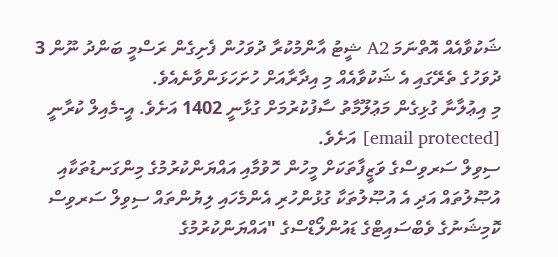ޝަކުވާއެއް އޮތްނަމަ A2 ޝީޓު އާންމުކުރާ ދުވަހުން ފެށިގެން ރަސްމީ ބަންދު ނޫން 3 ދުވަހުގެ ތެރޭގައި އެ ޝަކުވާއެއް މި އިދާރާއަށް ހުށަހަޅަންވާނެއެވެ.
މި އިޢުލާނާ ގުޅިގެން މަޢުލޫމާތު ސާފުކުރުމަށް ގުޅާނީ 1402 އަށެވެ. އީ-މެއިލް ކުރާނީ [email protected] އަށެވެ.
ސިވިލް ސަރވިސްގެ ވަޒީފާތަކަށް މީހުން ހޮވުމާއި އައްޔަންކުރުމުގެ މިންގަނޑުތަކާއި އުޞޫލުތައް އަދި އެ އުޞޫލުތަކާ ގުޅުންހުރި އެންމެހައި ލިޔުންތައް ސިވިލް ސަރވިސް ކޮމިޝަނުގެ ވެބްސައިޓްގެ ޑައުންލޯޑްސްގެ "އައްޔަންކުރުމުގެ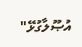އުޞޫލާގުޅޭ"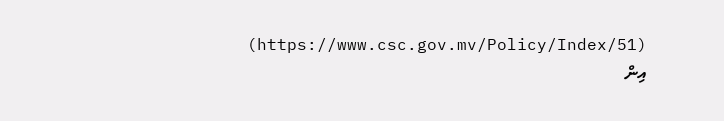(https://www.csc.gov.mv/Policy/Index/51) އިން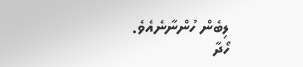ލިބެން ހުންނާނެއެވެ.
ހޯދާ